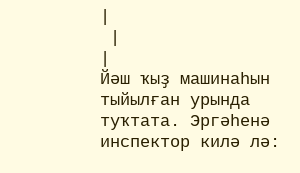|
 |
|
Йәш ҡыҙ машинаһын тыйылған урында туҡтата. Эргәһенә инспектор килә лә: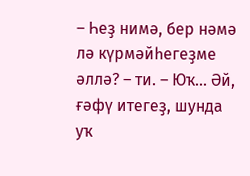– Һеҙ нимә, бер нәмә лә күрмәйһегеҙме әллә? – ти. – Юҡ... Әй, ғәфү итегеҙ, шунда уҡ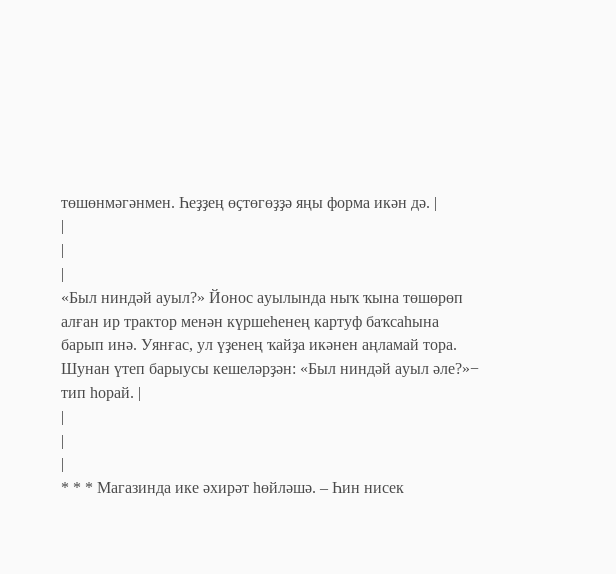төшөнмәгәнмен. Һеҙҙең өҫтөгөҙҙә яңы форма икән дә. |
|
|
|
«Был ниндәй ауыл?» Йонос ауылында ныҡ ҡына төшөрөп алған ир трактор менән күршеһенең картуф баҡсаһына барып инә. Уянғас, ул үҙенең ҡайҙа икәнен аңламай тора. Шунан үтеп барыусы кешеләрҙән: «Был ниндәй ауыл әле?»− тип һорай. |
|
|
|
* * * Магазинда ике әхирәт һөйләшә. – Һин нисек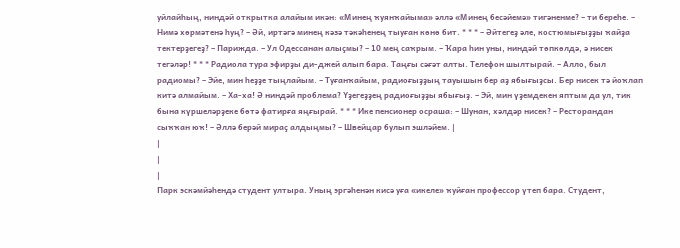уйлайһың, ниндәй открытка алайым икән: «Минең ҡуянҡайыма» әллә «Минең бесәйемә» тигәненме? – ти береһе. – Нимә хөрмәтенә һуң? – Әй, иртәгә минең кәзә тәкәһенең тыуған көнө бит. * * * – Әйтегеҙ әле, костюмығыҙҙы ҡайҙа тектерҙегеҙ? – Парижда. – Ул Одессанан алыҫмы? – 10 мең саҡрым. – Ҡара һин уны, ниндәй төпкөлдә, ә нисек тегәләр! * * * Радиола тура эфирҙы ди-джей алып бара. Таңғы сәғәт алты. Телефон шылтырай. – Алло, был радиомы? – Эйе, мин һеҙҙе тыңлайым. – Туғанҡайым, радиоғыҙҙың тауышын бер аҙ ябығыҙсы. Бер нисек тә йоҡлап китә алмайым. – Ха-ха! Ә ниндәй проблема? Үҙегеҙҙең радиоғыҙҙы ябығыҙ. – Эй, мин үҙемдекен яптым да ул, тик бына күршеләрҙеке бөтә фатирға яңғырай. * * * Ике пенсионер осраша: – Шунан, хәлдәр нисек? – Ресторандан сыҡҡан юҡ! – Әллә берәй мираҫ алдыңмы? – Швейцар булып эшләйем. |
|
|
|
Парк эскәмйәһендә студент ултыра. Уның эргәһенән кисә уға «икеле» ҡуйған профессор үтеп бара. Студент,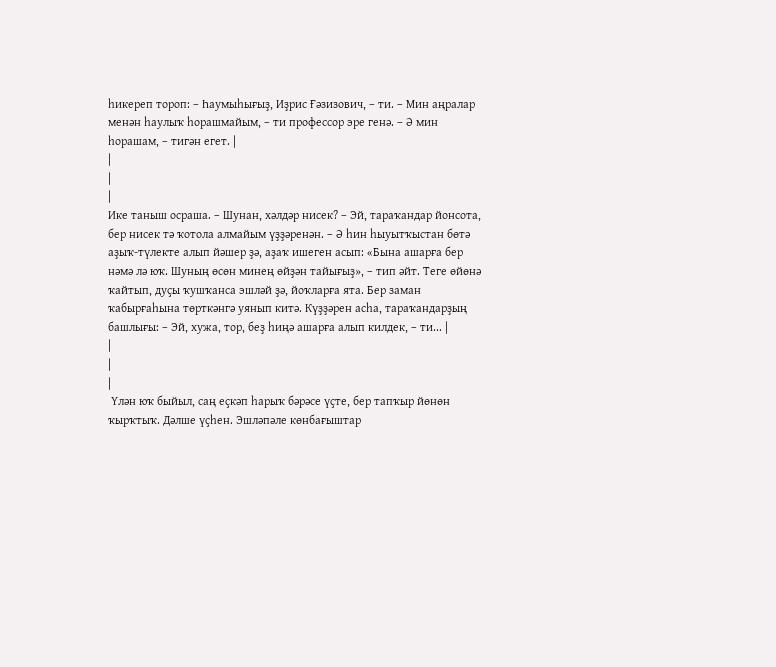һикереп тороп: – Һаумыһығыҙ, Иҙрис Ғәзизович, – ти. – Мин аңралар менән һаулыҡ һорашмайым, – ти профессор эре генә. – Ә мин һорашам, – тигән егет. |
|
|
|
Ике таныш осраша. – Шунан, хәлдәр нисек? – Эй, тараҡандар йонсота, бер нисек тә ҡотола алмайым үҙҙәренән. – Ә һин һыуытҡыстан бөтә аҙыҡ-түлекте алып йәшер ҙә, аҙаҡ ишеген асып: «Бына ашарға бер нәмә лә юҡ. Шуның өсөн минең өйҙән тайығыҙ», – тип әйт. Теге өйөнә ҡайтып, дуҫы ҡушҡанса эшләй ҙә, йоҡларға ята. Бер заман ҡабырғаһына төрткәнгә уянып китә. Күҙҙәрен асһа, тараҡандарҙың башлығы: – Эй, хужа, тор, беҙ һиңә ашарға алып килдек, – ти... |
|
|
|
 Үлән юҡ быйыл, саң еҫкәп һарыҡ бәрәсе үҫте, бер тапҡыр йөнөн ҡырҡтыҡ. Дәлше үҫһен. Эшләпәле көнбағыштар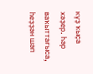күҙ ҡыҫа хәҙер. Һәр ваҡыттағыса, һеҙҙән шәп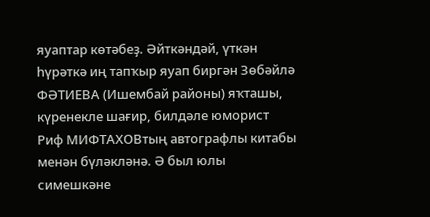яуаптар көтәбеҙ. Әйткәндәй, үткән һүрәткә иң тапҡыр яуап биргән Зөбәйлә ФӘТИЕВА (Ишембай районы) яҡташы, күренекле шағир, билдәле юморист Риф МИФТАХОВтың автографлы китабы менән бүләкләнә. Ә был юлы симешкәне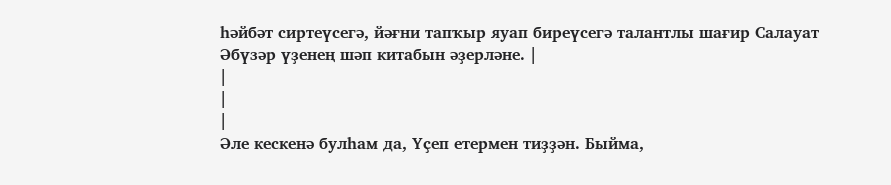һәйбәт сиртеүсегә, йәғни тапҡыр яуап биреүсегә талантлы шағир Салауат Әбүзәр үҙенең шәп китабын әҙерләне. |
|
|
|
Әле кескенә булһам да, Үҫеп етермен тиҙҙән. Быйма,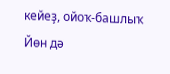кейеҙ, ойоҡ-башлыҡ Йөн дә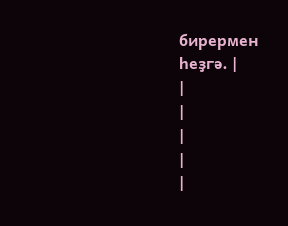бирермен һеҙгә. |
|
|
|
|
|